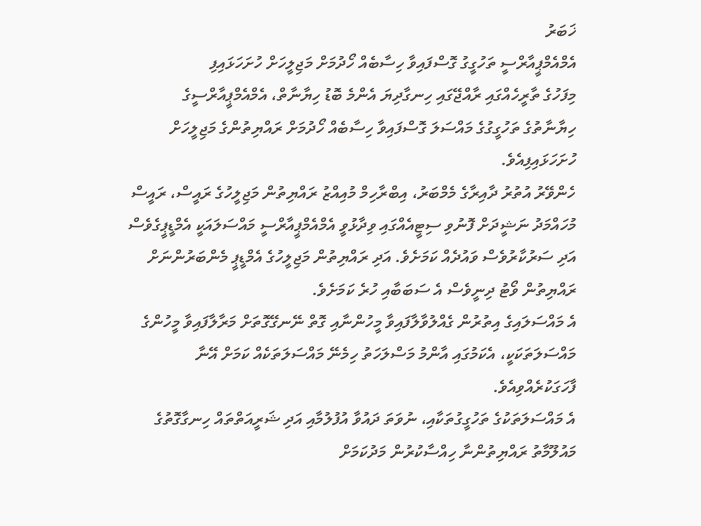ޚަބަރު
އެމްއެމްޕީއާރްސީ ތަހުގީގު ގޮސްފައިވާ ހިސާބެއް ހޯދުމަށް މަޖިލީހަށް ހުށަހަޅައިފި
މިފަހުގެ ތާރީހެއްގައި ރާއްޖޭގައި ހިނގާދިޔަ އެންމެ ބޮޑު ހިޔާނާތް، އެމްއެމްޕީއާރްސީގެ ހިޔާނާތުގެ ތަހުގީގުގެ މައްސަލަ ގޮސްފައިވާ ހިސާބެއް ހޯދުމަށް ރައްޔިތުންގެ މަޖިލީހަށް ހުށަހަޅައިފިއެވެ.
ހެންވޭރު އުތުރު ދާއިރާގެ މެމްބަރު، އިބްރާހިމް މުއިއްޒު ރައްޔިތުން މަޖިލީހުގެ ރައީސް، ރައީސް މުހައްމަދު ނަޝީދަށް ފޮނުވި ސިޓީއެއްގައި ވިދާޅުވީ އެމްއެމްޕީއާރްސީ މައްސަލައަކީ އެމްޑީޕީގެވެސް އަދި ސަރުކާރުވެސް ވައުދެއް ކަމަށެވެ. އަދި ރައްޔިތުން މަޖިލީހުގެ އެމްޑީޕީ މެންބަރުންނަށް ރައްޔިތުން ވޯޓު ދިނީވެސް އެ ސަބަބާއި ހުރެ ކަމަށެވެ.
އެ މައްސަލައިގެ އިތުރުން ގެއްލުވާލާފައިވާ މީހުންނާއި ގޮތް ނޭނގޭގޮތަށް މަރާލާފައިވާ މީހުންގެ މައްސަލަތަކަކީ، އެކަމުގައި އާންމު މަސްލަހަތު ހިމެނޭ މައްސަލަތަކެއް ކަމަށް އޭނާ ފާހަގަކުރެއްވިއެވެ.
އެ މައްސަލަތަކުގެ ތަހުގީގުތަކާއި، ނުވަތަ ދައުވާ އުފުލުމާއި އަދި ޝަރީއަތްތައް ހިނގާގޮތުގެ މައުލޫމާތު ރައްޔިތުންނާ ހިއްސާކުރުން މަދުކަމަށް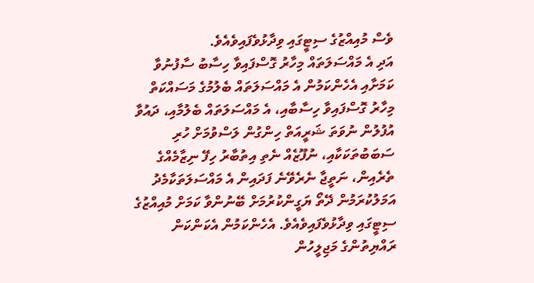ވެސް މުއިއްޒުގެ ސިޓީގައި ވިދާޅުވެފައިވެއެވެ.
އަދި އެ މައްސަލަތައް މިހާރު ގޮސްފައިވާ ހިސާބު ސާފުނުވާ ކަމަށާއި އެހެންކަމުން އެ މައްސަލަތައް ބެލުމުގެ މަސައްކަތް މިހާރު ގޮސްފައިވާ ހިސާބާއި، އެ މައްސަލަތައް ބެލުމާއި، ދައުވާ އުފުލުން ނުވަތަ ޝަރީއަތް ހިންގުން ލަސްވުމަށް ހުރި ސަބަބުތަކަކާއި، ނުފޫޒެއް ނެތި އިތުބާރު ހިފޭ ނިޒާމެއްގެ ތެރެއިން، ނަތީޖާ ނެރެވޭނެ ފަދައިން އެ މައްސަލަތަކާމެދު އަމަލުކުރަމުން ދޭތޯ ޔަގީންކުރުމަށް ބޭނުންވާ ކަމަށް މުއިއްޒުގެ ސިޓީގައި ވިދާޅުވެފައިވެއެވެ. އެހެންކަމުން އެކަންކަން ރައްޔިތުންގެ މަޖިލީހުން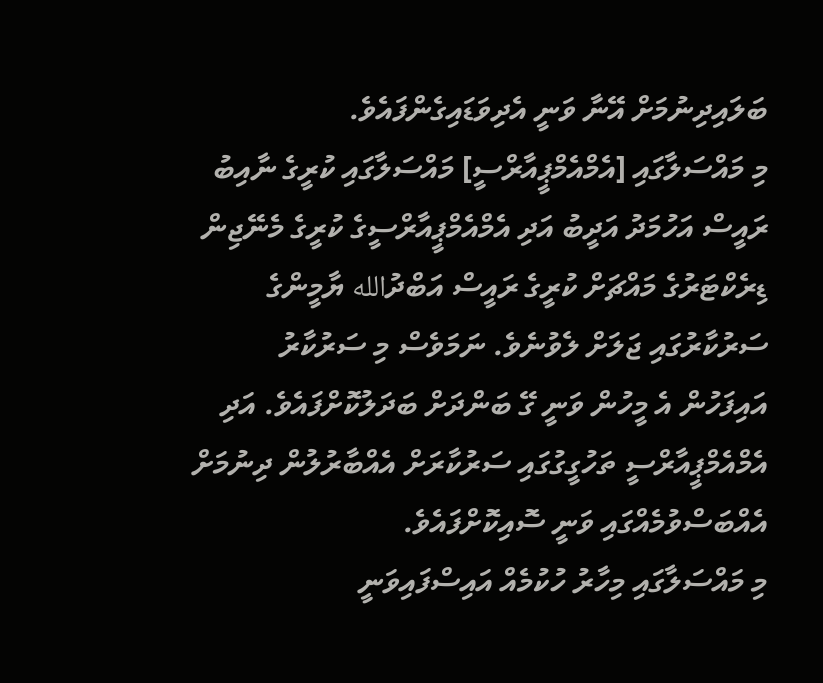ބަލައިދިނުމަށް އޭނާ ވަނީ އެދިވަޑައިގެންފައެވެ.
މި މައްސަލާގައި [އެމްއެމްޕީއާރްސީ] މައްސަލާގައި ކުރީގެ ނާއިބު ރައީސް އަހުމަދު އަދީބު އަދި އެމްއެމްޕީއާރްސީގެ ކުރީގެ މެނޭޖިން ޑިރެކްޓަރުގެ މައްޗަށް ކުރީގެ ރައީސް އަބްދުالله ޔާމީންގެ ސަރުކާރުގައި ޖަލަށް ލެވުނެވެ. ނަމަވެސް މި ސަރުކާރު އައިފަހުން އެ މީހުން ވަނީ ގޭ ބަންދަށް ބަދަލުކޮށްފައެވެ. އަދި އެމްއެމްޕީއާރްސީ ތަހުގީގުގައި ސަރުކާރަށް އެއްބާރުލުން ދިނުމަށް އެއްބަސްވުމެއްގައި ވަނީ ސޮއިކޮށްފައެވެ.
މި މައްސަލާގައި މިހާރު ހުކުމެއް އައިސްފައިވަނީ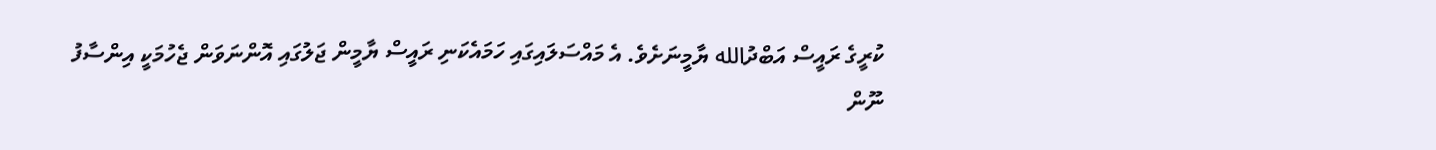ކުރީގެ ރައީސް އަބްދުالله ޔާމީނަށެވެ. އެ މައްސަލައިގައި ހަމައެކަނި ރައީސް ޔާމީން ޖަލުގައި އޮންނަވަން ޖެހުމަކީ އިންސާފު ނޫން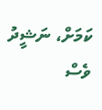ކަމަށް، ނަޝީދު ވެސް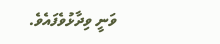ވަނީ ވިދާޅުވެފައެވެ.